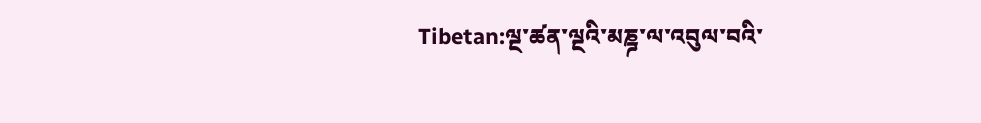Tibetan:ལྔ་ཚན་ལྔའི་མཎྜ་ལ་འབུལ་བའི་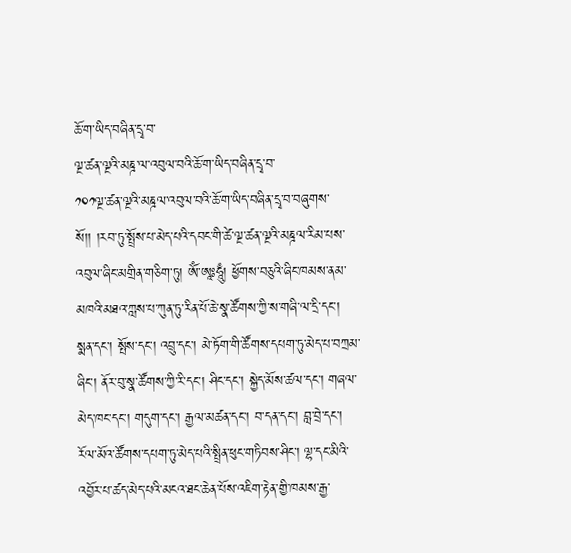ཆོ་ག་ཡིད་བཞིན་དྲྭ་བ་
ལྔ་ཚན་ལྔའི་མཎྜ་ལ་འབུལ་བའི་ཆོ་ག་ཡིད་བཞིན་དྲྭ་བ་
༡༠༡ལྔ་ཚན་ལྔའི་མཎྜལ་འབུལ་བའི་ཆོ་ག་ཡིད་བཞིན་དྲྭ་བ་བཞུགས་སོ།། །རབ་ཏུ་སྤྲོས་པ་མེད་པའི་དབང་གི་ཚེ་ལྔ་ཚན་ལྔའི་མཎྜལ་རིམ་པས་འབུལ་ཞིང་མགྲིན་གཅིག་ཏུ། ༀ་ཨཱཿཧཱུྃ། ཕྱོགས་བཅུའི་ཞིང་ཁམས་ནམ་མཁའི་མཐའ་ཀླས་པ་ཀུན་ཏུ་རིན་པོ་ཆེ་སྣ་ཚོགས་ཀྱི་ས་གཞི་ལ་དྲི་དང་། སྨན་དང་། སྤོས་དང་། འབྲུ་དང་། མེ་ཏོག་གི་ཚོགས་དཔག་ཏུ་མེད་པ་བཀྲམ་ཞིང་། ནོར་བུ་སྣ་ཚོགས་ཀྱི་རི་དང་། ཤིང་དང་། སྐྱེད་མོས་ཚལ་དང་། གཞལ་མེད་ཁང་དང་། གདུག་དང་། རྒྱལ་མཚན་དང་། བ་དན་དང་། བླ་བྲེ་དང་། རོལ་མོའ་ཚོགས་དཔག་ཏུ་མེད་པའི་སྤྲིན་ཕུང་གཏིབས་ཤིང་། ལྷ་དང་མིའི་འབྱོར་པ་ཚད་མེད་པའི་མངའ་ཐང་ཆེན་པོས་འཇིག་རྟེན་གྱི་ཁམས་རྒྱ་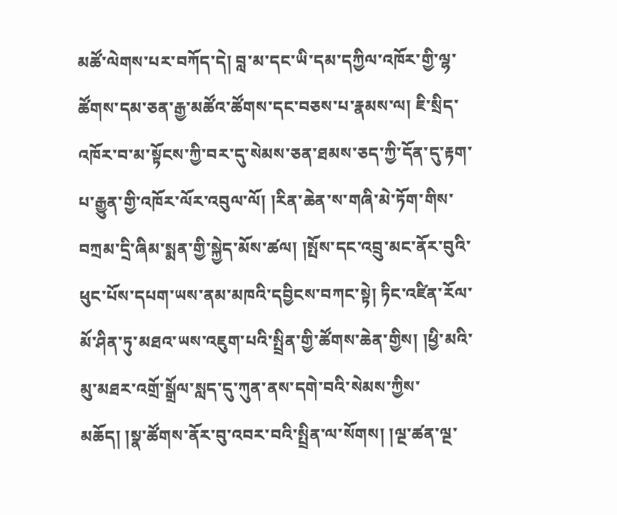མཚོ་ལེགས་པར་བཀོད་དེ། བླ་མ་དང་ཡི་དམ་དཀྱིལ་འཁོར་གྱི་ལྷ་ཚོགས་དམ་ཅན་རྒྱ་མཚོའ་ཚོགས་དང་བཅས་པ་རྣམས་ལ། ཇི་སྲིད་འཁོར་བ་མ་སྟོངས་ཀྱི་བར་དུ་སེམས་ཅན་ཐམས་ཅད་ཀྱི་དོན་དུ་རྟག་པ་རྒྱུན་གྱི་འཁོར་ལོར་འབུལ་ལོ། །རིན་ཆེན་ས་གཞི་མེ་ཏོག་གིས་བཀྲམ་དྲི་ཞིམ་སྨན་གྱི་སྐྱེད་མོས་ཚལ། །སྤོས་དང་འབྲུ་མང་ནོར་བུའི་ཕུང་པོས་དཔག་ཡས་ནམ་མཁའི་དབྱིངས་བཀང་སྟེ། ཏིང་འཛིན་རོལ་མོ་ཤིན་ཏུ་མཐའ་ཡས་འཇུག་པའི་སྤྲིན་གྱི་ཚོགས་ཆེན་གྱིས། །ཕྱི་མའི་མུ་མཐར་འགྲོ་སྒྲོལ་སླད་དུ་ཀུན་ནས་དགེ་བའི་སེམས་ཀྱིས་མཆོད། །སྣ་ཚོགས་ནོར་བུ་འབར་བའི་སྤྲིན་ལ་སོགས། །ལྔ་ཚན་ལྔ་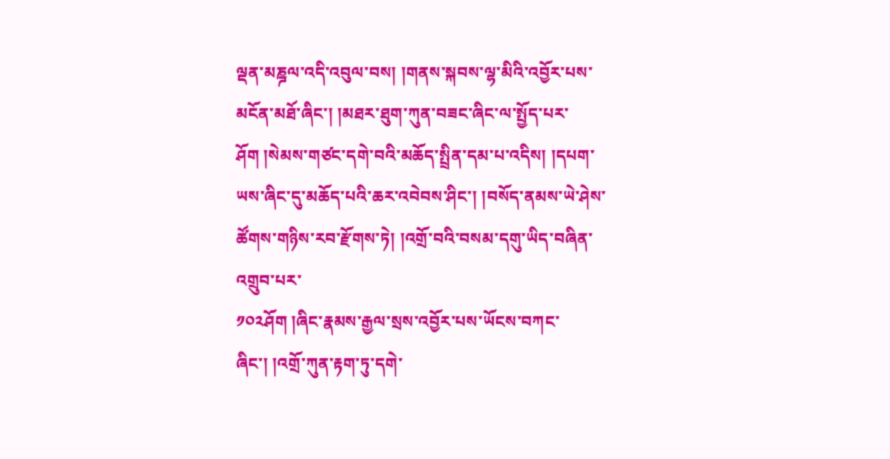ལྡན་མཎྜལ་འདི་འབུལ་བས། །གནས་སྐབས་ལྷ་མིའི་འབྱོར་པས་མངོན་མཐོ་ཞིང་། །མཐར་ཐུག་ཀུན་བཟང་ཞིང་ལ་སྤྱོད་པར་ཤོག །སེམས་གཙང་དགེ་བའི་མཆོད་སྤྲིན་དམ་པ་འདིས། །དཔག་ཡས་ཞིང་དུ་མཆོད་པའི་ཆར་འབེབས་ཤིང་། །བསོད་ནམས་ཡེ་ཤེས་ཚོགས་གཉིས་རབ་རྫོགས་ཏེ། །འགྲོ་བའི་བསམ་དགུ་ཡིད་བཞིན་འགྲུབ་པར་
༡༠༢ཤོག །ཞིང་རྣམས་རྒྱལ་སྲས་འབྱོར་པས་ཡོངས་བཀང་ཞིང་། །འགྲོ་ཀུན་རྟག་ཏུ་དགེ་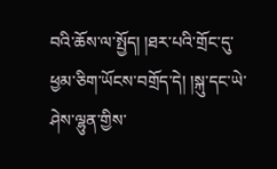བའི་ཆོས་ལ་སྤྱོད། །ཐར་པའི་གྲོང་དུ་ཕྱམ་ཅིག་ཡོངས་བགྲོད་དེ། །སྐུ་དང་ཡེ་ཤེས་ལྷུན་གྱིས་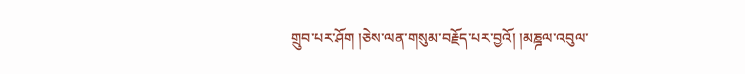གྲུབ་པར་ཤོག །ཅེས་ལན་གསུམ་བརྗོད་པར་བྱའོ། །མཎྜལ་འབུལ་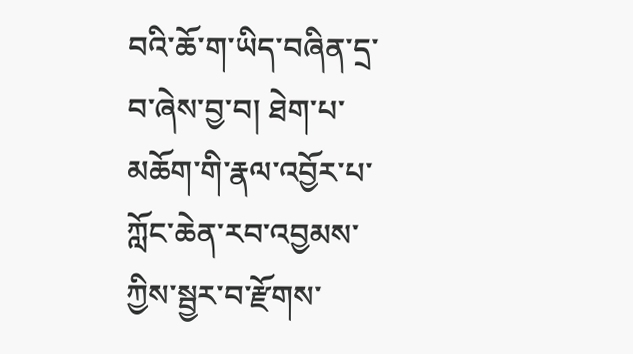བའི་ཆོ་ག་ཡིད་བཞིན་དྲ་བ་ཞེས་བྱ་བ། ཐེག་པ་མཆོག་གི་རྣལ་འབྱོར་པ་ཀློང་ཆེན་རབ་འབྱམས་ཀྱིས་སྦྱར་བ་རྫོགས་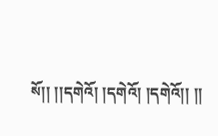སོ།། །།དགེའོ། །དགེའོ། །དགེའོ།། །།